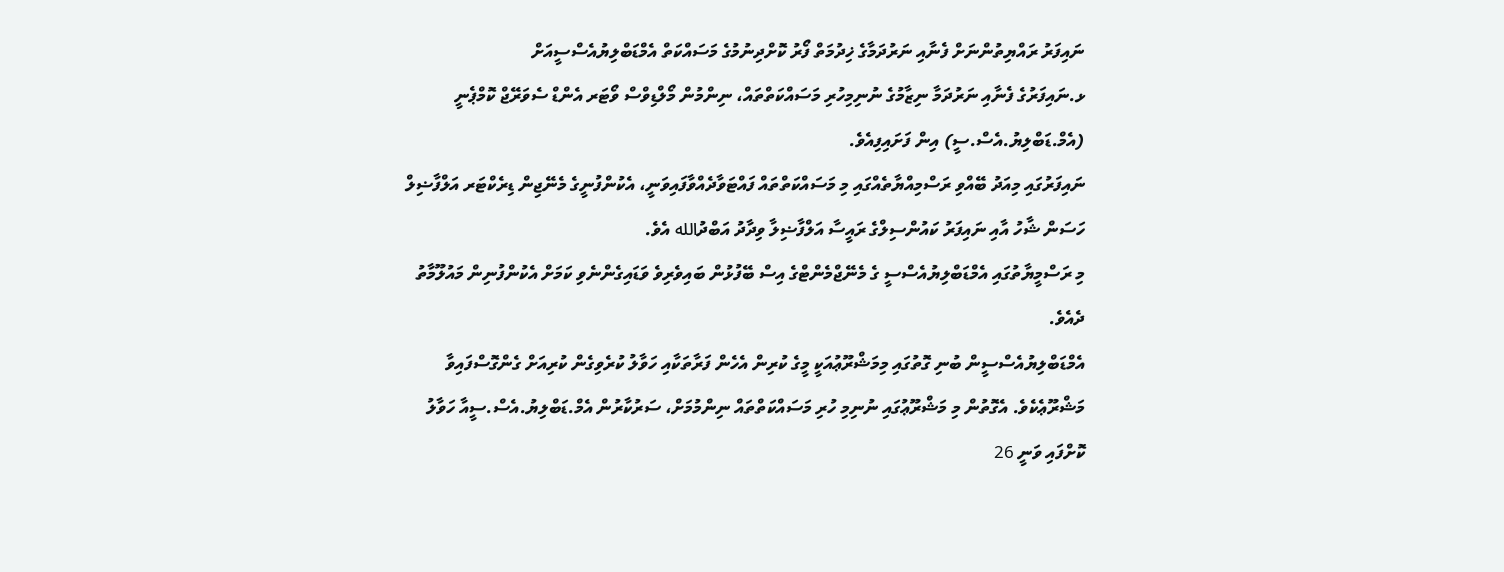ނައިފަރު ރައްޔިތުންނަށް ފެނާއި ނަރުދަމާގެ ޚިދުމަތް ފޯރު ކޮށްދިނުމުގެ މަސައްކަތް އެމްޑަބްލިޔުއެސްސީއަށް
ޅ.ނައިފަރުގެ ފެނާއި ނަރުދަމާ ނިޒާމުގެ ނުނިމިހުރި މަސައްކަތްތައް، ނިންމުން މޯލްޑިވްސް ވޯޓަރ އެންޑް ސެވަރޭޖް ކޮމްޕެނީ (އެމް.ޑަބްލިޔު.އެސް.ސީ) އިން ފަށައިފިއެވެ.
ނައިފަރުގައި މިއަދު ބޭއްވި ރަސްމިއްޔާތެއްގައި މި މަސައްކަތްތައް ފައްޓަވާދެއްވާފައިވަނީ، އެކުންފުނީގެ މެނޭޖިން ޑިރެކްޓަރ އަލްފާޟިލް ހަސަން ޝާހު އާއި ނައިފަރު ކައުންސިލްގެ ރައީސާ އަލްފާޟިލާ ވިދާދު އަބްދުالله އެވެ.
މި ރަސްމީޔާތުގައި އެމްޑަބްލިޔުއެސްސީ ގެ މެނޭޖްމެންޓްގެ އިސް ބޭފުޅުން ބައިވެރިވެ ވަޑައިގެންނެވި ކަމަށް އެކުންފުނިން މައުލޫމާތު ދެއެވެ.
އެމްޑަބްލިޔުއެސްސީން ބުނި ގޮތުގައި މިމަޝްރޫޢުއަކީ މީގެ ކުރިން އެހެން ފަރާތަކާއި ހަވާލު ކުރެވިގެން ކުރިއަށް ގެންގޮސްފައިވާ މަޝްރޫޢެކެވެ. އެގޮތުން މި މަޝްރޫޢުގައި ނުނިމި ހުރި މަސައްކަތްތައް ނިންމުމަށް، ސަރުކާރުން އެމް.ޑަބްލިޔު.އެސް.ސީއާ ހަވާލު ކޮށްފައި ވަނީ 26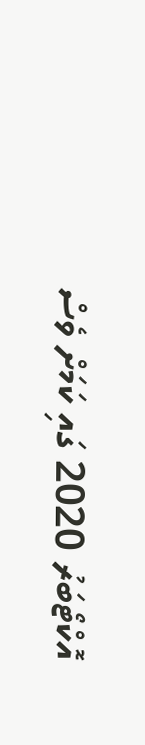އޮކްޓޯބަރު 2020 ގައި ކަމަށް ވެސް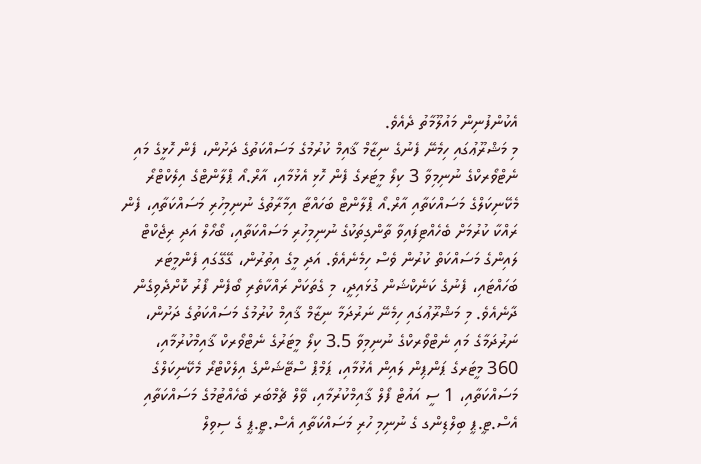އެކުންފުނިން މައުލޫމާތު ދެއެވެ.
މި މަޝްރޫޢުގައި ހިމެނޭ ފެނުގެ ނިޒާމް ޤާއިމް ކުރުމުގެ މަސައްކަތުގެ ދަށުން، ފެން ހޮޅީގެ މައި ނެޓްވޯރކްގެ ނުނިމިވާ 3 ކިލޯ މީޓަރގެ ފެން ހޮޅި އެޅުމާއި، އާރް.އޯ ޕްލާންޓްގެ އިލެކްޓްރޯ މެކޭނިކަލްގެ މަސައްކަތާއި އާރް.އޯ ޕްލާންޓް ބަހައްޓާ އިމާރާތުގެ ނުނިމިހުރި މަސައްކަތާއި، ފެން ރައްކާ ކުރުމަށް ބެހެއްޓިފައިވާ ތާންގިތަކުގެ ނުނިމިހުރި މަސައްކަތާއި، ބޯހޯލް އަދި ރިޖެކްޓް ލައިންގެ މަސައްކަތް ކުރުން ވެސް ހިމެނެއެވެ. އަދި މީގެ އިތުރުން، ގޭގޭގައި ފެންމީޓަރ ބަހައްޓައި، ފެނުގެ ކަނެކްޝަން ގުޅައިދީ، މި ގެތަކަށް ރައްކާތެރި ބޯފެން ފޯރު ކޮށްދެވިގެން ދާނެއެވެ. މި މަޝްރޫޢުގައި ހިމެނޭ ނަރުދަމާ ނިޒާމް ޤާއިމް ކުރުމުގެ މަސައްކަތުގެ ދަށުން، ނަރުދަމާގެ މައި ނެޓްވޯރކްގެ ނުނިމިވާ 3.5 ކިލޯ މީޓަރުގެ ނެޓްވޯރކް ޤާއިމްކުރުމާއި، 360 މީޓަރގެ ޕަންޕިން ލައިން އެޅުމާއި، ޕަމްޕް ސްޓޭޝަންގެ އިލެކްޓްރޯ މެކޭނިކަލްގެ މަސައްކަތާއި، 1 ސީ އައުޓް ފޯލް ޤާއިމްކުރުމާއި، ވޭލް ޗެމްބަރ ބެހެއްޓުމުގެ މަސައްކަތާއި އެސް.ޓީ.ޕީ ބިލްޑިންގ ގެ ނުނިމި ހުރި މަސައްކަތާއި އެސް.ޓީ.ޕީ ގެ ސިވިލް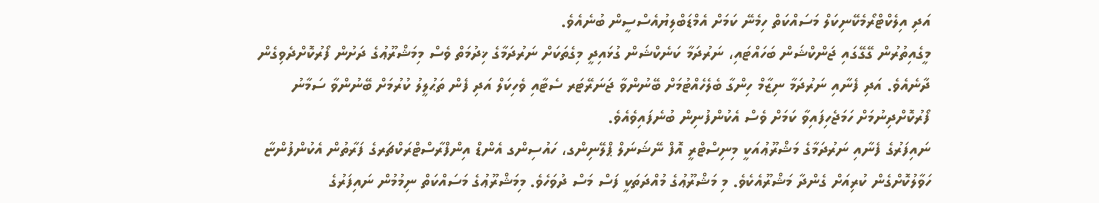އަދި އިލެކްޓްރޯމެކޭނިކަލް މަސައްކަތް ހިމެނޭ ކަމަށް އެމްޑަބްލިޔުއެސްސީން ބުނެއެވެ.
މީގެއިތުރުން ގޭގޭގައި ޖަންކްޝަން ބަހައްޓައި، ނަރުދަމާ ކަނެކްޝަން ގުޅައިދީ މިގެތަކަށް ނަރުދަމާގެ ޚިދުމަތް ވެސް މިމަޝްރޫޢުގެ ދަށުން ފޯރުކޮށްދެވިގެން ދާނެއެވެ. އަދި ފެނާއި ނަރުދަމާ ނިޒާމް ހިންގާ ބެލެހެއްޓުމަށް ބޭނުންވާ ޖަނަރޭޓަރ ސެޓާއި ވެހިކަލް އަދި ފެން ތަޙުލީލު ކުރުމަށް ބޭނުންވާ ސަމާނު ފޯރުކޮށްދިނުމަށް ހަމަޖެހިފައިވާ ކަމަށް ވެސް އެކުންފުނިން ބުނެފައިވެއެވެ.
ނައިފަރުގެ ފެނާއި ނަރުދަމާގެ މަޝްރޫޢުއަކީ މިނިސްޓްރީ އޮފް ނޭޝަނަލް ޕްލޭނިންގ، ހައުސިންގ އެންޑް އިންފްރާސްޓްރަކްޗަރގެ ފަރާތުން އެކުންފުންޏާ ހަވާލުކޮށްގެން ކުރިއަށް ގެންދާ މަޝްރޫއެކެވެ. މި މަޝްރޫޢުގެ މުއްދަތަކީ ފަސް މަސް ދުވަހެވެ. މިމަޝްރޫޢުގެ މަސައްކަތް ނިމުމުން ނައިފަރުގެ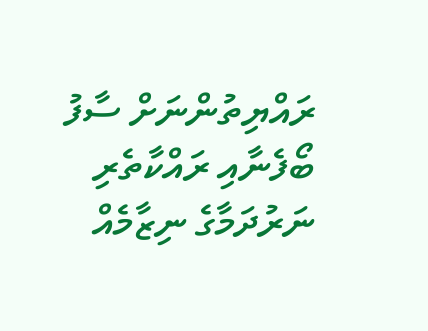ރައްޔިތުންނަށް ސާފު ބޯފެނާއި ރައްކާތެރި ނަރުދަމާގެ ނިޒާމެއް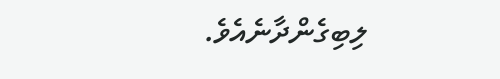ލިބިގެންދާނެއެވެ.